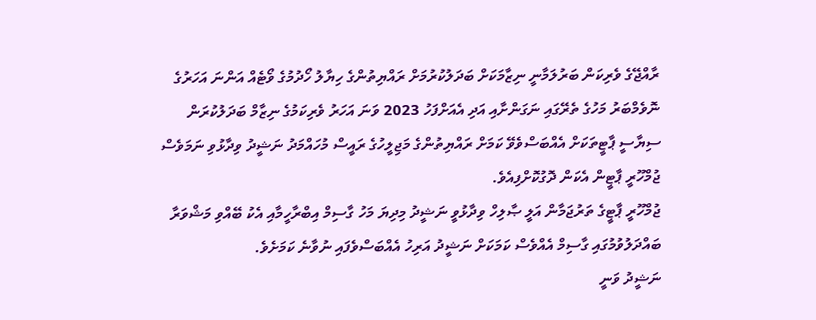ރާއްޖޭގެ ވެރިކަން ބަރުލަމާނީ ނިޒާމަކަށް ބަދަލުކުރުމަށް ރައްޔިތުންގެ ހިޔާލު ހޯދުމުގެ ވޯޓެއް އަންނަ އަހަރުގެ ނޮވެމްބަރު މަހުގެ ތެރޭގައި ނަގަންށާއި އަދި އެއަށްފަހު 2023 ވަނަ އަހަރު ވެރިކަމުގެ ނިޒާމް ބަދަލުކުރަން ސިޔާސީ ޕާޓީތަކަށް އެއްބަސްވެވޭ ކަމަށް ރައްޔިތުންގެ މަޖިލީހުގެ ރައީސް މުހައްމަދު ނަޝީދު ވިދާޅުވި ނަމަވެސް ޖުމްހޫރީ ޕާޓީން އެކަން ދޮގުކޮށްފިއެވެ.
ޖުމްހޫރީ ޕާޓީގެ ތަރުޖަމާން އަލީ ޞާލިހް ވިދާޅުވީ ނަޝީދު މިދިޔަ މަހު ގާސިމް އިބްރާހީމާއި އެކު ބޭއްވި މަޝްވަރާ ބައްދަލުވުމުގައި ގާސިމް އެއްވެސް ކަމަކަށް ނަޝީދު އަރިހު އެއްބަސްވެފައި ނުވާނެ ކަމަށެވެ.
ނަޝީދު ވަނީ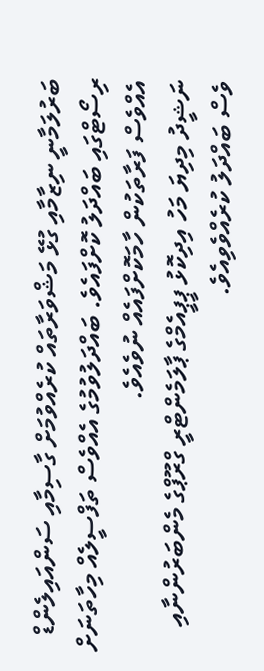ބަރުލަމާނީ ނިޒާމާއި ގުޅޭ މަޝްވަރާތައް ކުރެއްވުމަށް ގާސިމާއި ސަންއައިލެންޑް ރިސޯޓްގައި ބައްދަލު ކޮށްފައެވެ. ބައްދަލުވުމުގެ އެއްވެސް ތަފްސީލެއް މިހާތަނަށް އެއްވެސް ފަރާތަކުން ހާމަކޮށްފައެއް ނުވެއެވެ.
ނަޝީދު މިދިޔަ މަހު އިދިކޮޅު ޕީޕީއެމްގެ ޕާލަމެންޓްރީ ގްރޫޕްގެ މެންބަރުންނާއި ވެސް ބައްދަލު ކުރެއްވެވިއެވެ.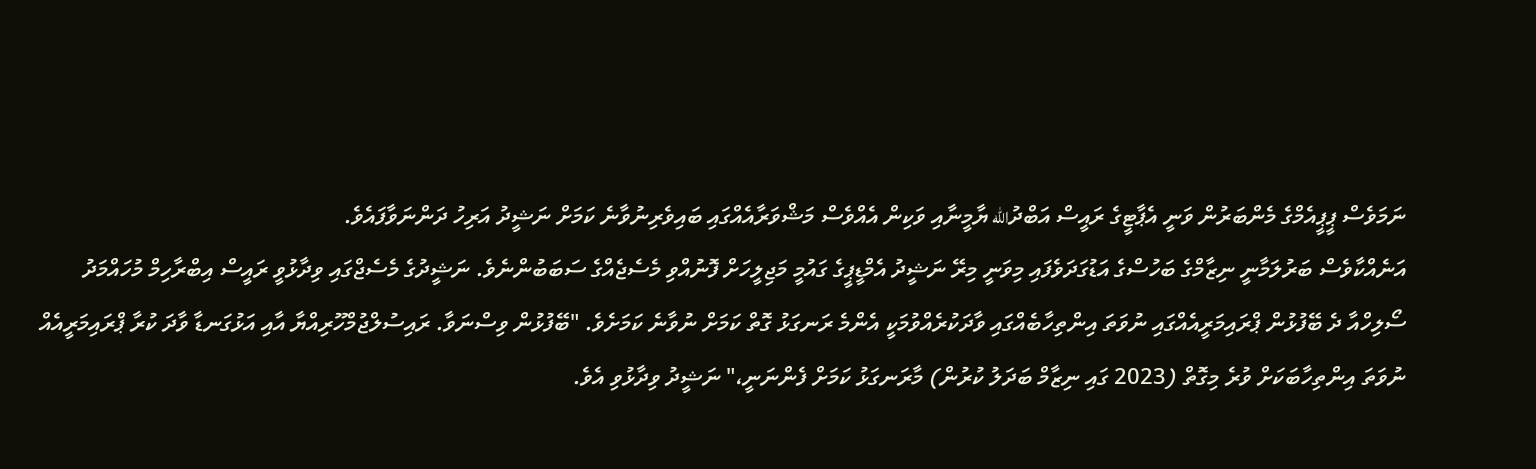ނަމަވެސް ޕީޕީއެމްގެ މެންބަރުން ވަނީ އެޕާޓީގެ ރައީސް އަބްދުالله ޔާމީނާއި ވަކިން އެއްވެސް މަޝްވަރާއެއްގައި ބައިވެރިނުވާނެ ކަމަށް ނަޝީދު އަރިހު ދަންނަވާފައެވެ.
އަނެއްކާވެސް ބަރުލަމާނީ ނިޒާމްގެ ބަހުސްގެ އަޑުގަދަވެފައި މިވަނީ މިރޭ ނަޝީދު އެމްޑީޕީގެ ގައުމީ މަޖިލީހަށް ފޮނުއްވި މެސެޖެއްގެ ސަބަބުންނެވެ. ނަޝީދުގެ މެސެޖްގައި ވިދާޅުވީ ރައީސް އިބްރާހިމް މުހައްމަދު ސޯލިހްއާ ދެ ބޭފުޅުން ޕްރައިމަރީއެއްގައި ނުވަތަ އިންތިހާބެއްގައި ވާދަކުރެއްވުމަކީ އެންމެ ރަނގަޅު ގޮތް ކަމަށް ނުވާނެ ކަމަށެވެ. "ބޭފުޅުން ވިސްނަވާ. ރައިސުލްޖުމްހޫރިއްޔާ އާއި އަޅުގަނޑާ ވާދަ ކުރާ ޕްރައިމަރީއެއް ނުވަތަ އިންތިހާބަކަށް ވުރެ މިގޮތް (2023 ގައި ނިޒާމް ބަދަލު ކުރުން) މާރަނގަޅު ކަމަށް ފެންނަނީ،" ނަޝީދު ވިދާޅުވި އެވެ.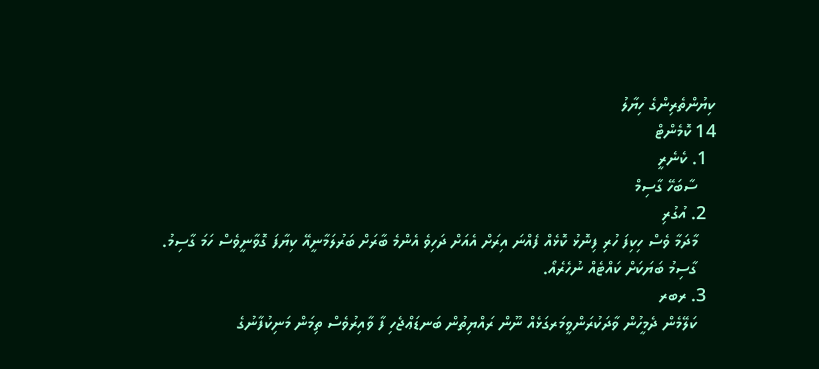ކިޔުންތެރިންގެ ހިޔާލު
14 ކޮމެންޓް
  1. ކެނެރީ
    ސާބަހޭ ގާސިމް
  2. އުގުރި
    މާދަމާ ވެސް ހިކިފަ ހުރި ފިނޮޅު ކޮޅެއް ފެއްނަ އިރަށް އެއަށް ދަހިވެ އެންމެ ބާރަށް ބަރުލަމާނީއޭ ކިޔާފަ ގޮވާނީވެސް ހަމަ ގާސިމު.
    ގާސިމު ބަޔަކަށް ކައްޓެއް ނުހެރެއޯ.
  3. ރބރ
    ކަލޭމެން ދެމީހުން ވާދަކުރަންވީމަރގަޅެއް ނޫން ރައްޔިތުން ބަނޑަޢްޖެހި ފާ ވާއިރުވެސް ތިމަން މަނިކުފާނުގެ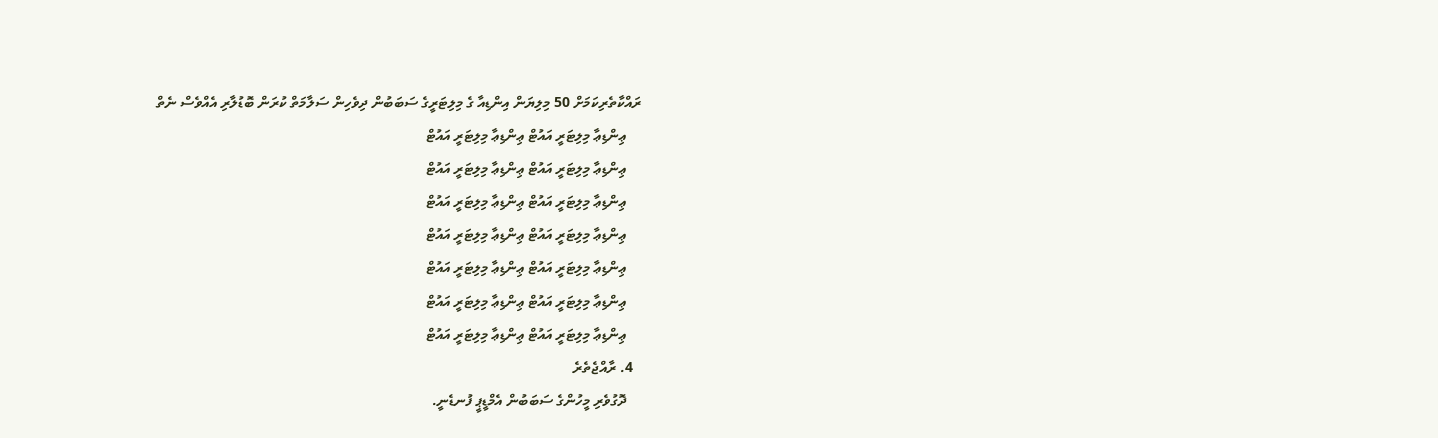ރައްކާތެރިކަމަށް 50 މިލިޔަން އިންޑިއާ ގެ މިލިޓަރީގެ ސަބަބުން ދިވެހިން ސަލާމަތް ކުރަން ބޮޑުލާރި އެއްވެސް ނެތް
    ޢިންޑިޢާ މިލިޓަރީ އައުޓް ޢިންޑިޢާ މިލިޓަރީ އައުޓް
    ޢިންޑިޢާ މިލިޓަރީ އައުޓް ޢިންޑިޢާ މިލިޓަރީ އައުޓް
    ޢިންޑިޢާ މިލިޓަރީ އައުޓް ޢިންޑިޢާ މިލިޓަރީ އައުޓް
    ޢިންޑިޢާ މިލިޓަރީ އައުޓް ޢިންޑިޢާ މިލިޓަރީ އައުޓް
    ޢިންޑިޢާ މިލިޓަރީ އައުޓް ޢިންޑިޢާ މިލިޓަރީ އައުޓް
    ޢިންޑިޢާ މިލިޓަރީ އައުޓް ޢިންޑިޢާ މިލިޓަރީ އައުޓް
    ޢިންޑިޢާ މިލިޓަރީ އައުޓް ޢިންޑިޢާ މިލިޓަރީ އައުޓް
  4. ރާއްޖެތެރެ
    ދޮގުވެރި މީހުންގެ ސަބަބުން އެމްޑީޕީ ފުނޑެނީ.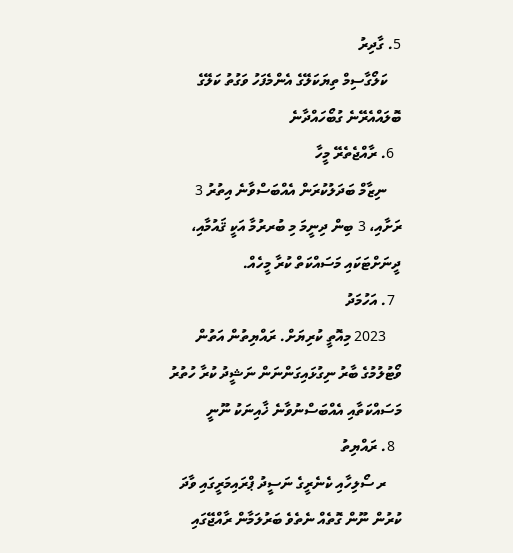5. ގާދިރު
    ކަލޯގާސިމް ތިޔަކަލޭގެ އެންމެފަހު ވަގުތު ކަލޭގެ ބޮލައްއެރޭނެ ގުބޯހައްދާނެ
  6. ރާއްޖެތެރޭ މީހާ
    ނިޒާމް ބަދަލުކުރަން އެއްބަސްވާނެ އިތުރު 3 ރަށާއި، 3 ބިން ދިނީމަ މި ބުރރުމާ އަކީ ޤައުމާއި، ދީނަށްޓަކައި މަސައްކަތް ކުރާ މީހެއް.
  7. އަހުމަދު
    2023 މިއޮތީ ކުރިޔަށް. ރައްޔިތުން އަތުން ވޯޓުލުމުގެ ބާރު ނިގުޅައިގަންނަން ނަޝީދު ކުރާ ހުތުރު މަސައްކަތާއި އެއްބަސްނުވާނެ ޚާއިނަކު ނޫނީ
  8. ރައްޔިތު
    ރ ސޯލިހާއި ކެނެރީގެ ނަސީދު ޕްރައިމަރީގައި ވާދަ ކުރުން ނޫން ގޮތެއް ނެތެވެ ބަރުލަމާން ރާއްޖޭގައި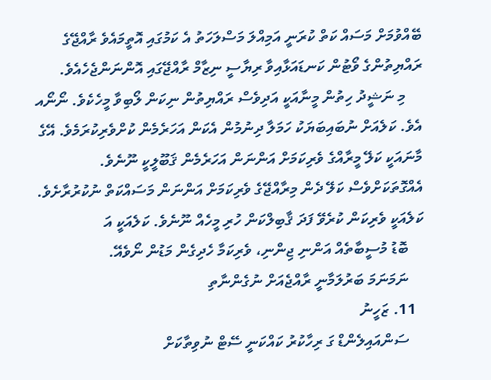ބޭއްވުމަށް މަސައް ކަތް ކުރަނީ އަމިއްލަ މަސްލަހަތު އެ ކަމުގައި އޮތީމައެވެ ރާއްޖޭގެ ރައްޔިތުންގެ ވޯޓުން ކަނޑައަޅާއިވާ ރިޔާސީ ނިޒާމް ރާއްޖޭގައި އޮންނަންޖެހެއެވެ.
    މި ނަޝީދު ހިތުން މީނާއަކީ އަދިވެސް ރައްޔިތުން ނިކަން ލޯބިވާ މީހެކެވެ. ނޯނޯއ އެވެ. ކަލެއަށް ނުބައިބަޔަކު ހަމަލާ ދިނުމުން އެކަން އަހަރެމެން ކުށްވެރިކުރަމެވެ. އޭގެ މާނައަކީ ކަލޭ މީރާއްގެ ވެރިކަމަށް އަންނަން އަހަރެމެން ޤަބޫލީކީ ނޫނެވެ. އެއްގޮތަކަށްވެސް ކަލޭ ދެން މިރާއްޖޭގެ ވެރިކަމަށް އަންނަން މަސައްކަތް ނުކުރުރާށެވެ. ކަލެއަކީ ވެރިކަން ކުރެވޭ ފަދަ ޤާބިލްކަން ހުރި މީހެއް ނޫނެވެ. ކަލެއަކީ އަ
    ބޮޑު މުސީބާތެއް އަންނި ޖިންނި، ވެރިކަމާ ހެދިގެން މަޑުން ނޯވެއޭ.
    ނަމަނަމަ ބަރުލަމާނީ ރާއްޖެއަށް ނުގެންނާތި
  11. ޒަހީނު
    ސަންއައިލެންޑް ގަ ރިހާކުރު ކައްކަނީ ސޭޓް ނުވިތާކަށް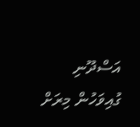އަސްދޫނި ގުއިވަހުން މިރަށް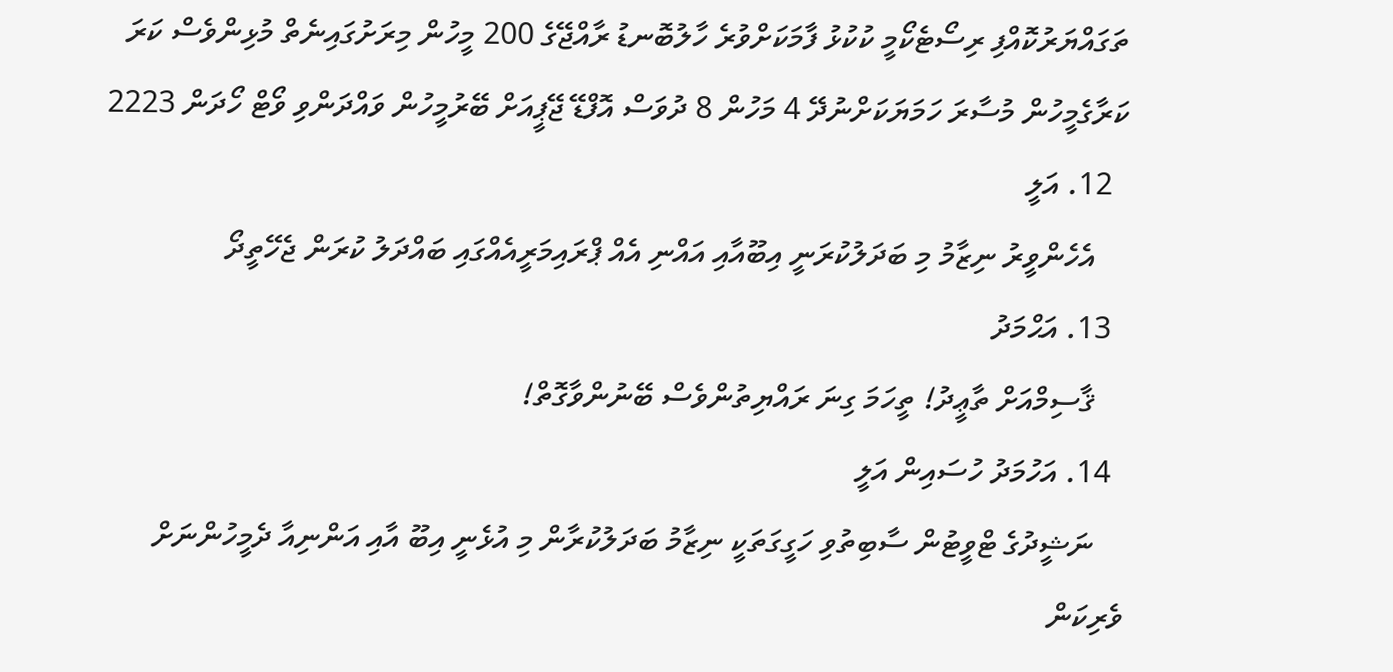ތަގައްޔަރުކޮއްފި ރިސޯޓެކޯމީ ކުކުޅު ފާމަކަށްވުރެ ހާލުބޮނޑު ރާއްޖޭގެ 200 މީހުން މިރަށުގައިނެތް މުޅިންވެސް ކަރަ ކަރާގެމީހުން މުސާރަ ހަމަޔަކަށްނުދޭ 4 މަހުން 8 ދުވަސް އޮފްޑޭ ޖޭޕީއަށް ބޭރުމީހުން ވައްދަންވި ވޯޓް ހޯދަން 2223
  12. އަލީ
    އެހެންވީރު ނިޒާމު މި ބަދަލުކުރަނީ އިބޫއާއި އައްނި އެއް ޕްރައިމަރީއެއްގައި ބައްދަލު ކުރަން ޖެހޭތީދޯ
  13. އަޙްމަދު
    ޤާސިމްއަށް ތާޢީދު! ތީހަމަ ގިނަ ރައްޔިތުންވެސް ބޭނުންވާގޮތް!
  14. އަހުމަދު ހުސައިން އަލީ
    ނަޝީދުގެ ޓްވީޓުން ސާބިތުވި ހަގީގަތަކީ ނިޒާމު ބަދަލުކުރާން މި އުޅެނީ އިބޫ އާއި އަންނިއާ ދެމީހުންނަށް ވެރިކަން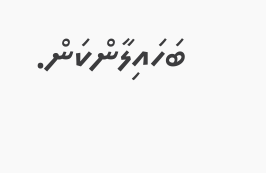ބަހައިލާންކަން.